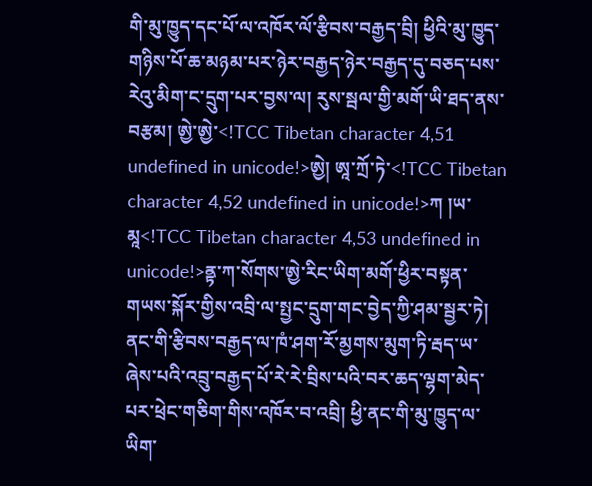གི་མུ་ཁྱུད་དང་པོ་ལ་འཁོར་ལོ་རྩིབས་བརྒྱད་བྲི། ཕྱིའི་མུ་ཁྱུད་གཉིས་པོ་ཆ་མཉམ་པར་ཉེར་བརྒྱད་ཉེར་བརྒྱད་དུ་བཅད་པས་རེའུ་མིག་ང་དྲུག་པར་བྱས་ལ། རུས་སྦལ་གྱི་མགོ་ཡི་ཐད་ནས་བརྩམ། ཨྱེ་ཨྱེ་<!TCC Tibetan character 4,51 undefined in unicode!>ཨྱེ། ཨཱ་ཀྲོ་ཏེ་<!TCC Tibetan character 4,52 undefined in unicode!>ཀ །ཡ་མཱ<!TCC Tibetan character 4,53 undefined in unicode!>ནྟ་ཀ་སོགས་ཨྱེ་རིང་ཡིག་མགོ་ཕྱིར་བསྟན་གཡས་སྐོར་གྱིས་འབྲི་ལ་སྤྱང་དྲུག་གང་བྱེད་ཀྱི་ཤམ་སྦྱར་ཏེ། ནང་གི་རྩིབས་བརྒྱད་ལ་ཁཾ་ཤག་རོ་མྱགས་མུག་ཏི་རྦད་ཡ་ཞེས་པའི་འབྲུ་བརྒྱད་པོ་རེ་རེ་བྲིས་པའི་བར་ཆད་ལྷག་མེད་པར་ཕྲེང་གཅིག་གིས་འཁོར་བ་འབྲི། ཕྱི་ནང་གི་མུ་ཁྱུད་ལ་ཡིག་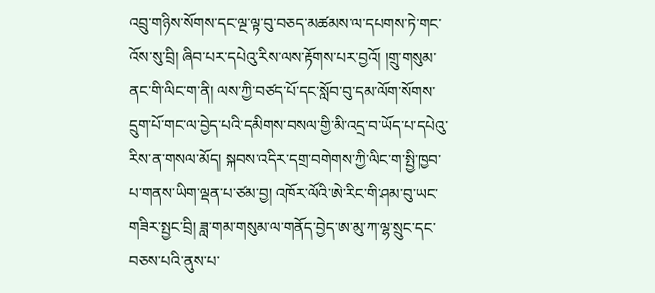འབྲུ་གཉིས་སོགས་དང་ལྔ་ལྟ་བུ་བཅད་མཚམས་ལ་དཔགས་ཏེ་གང་འོས་སུ་བྲི། ཞིབ་པར་དཔེའུ་རིས་ལས་རྟོགས་པར་བྱའོ། །གྲུ་གསུམ་ནང་གི་ལིང་ག་ནི། ལས་ཀྱི་བཙད་པོ་དང་སློབ་བུ་དམ་ལོག་སོགས་དྲུག་པོ་གང་ལ་བྱེད་པའི་དམིགས་བསལ་གྱི་མི་འདྲ་བ་ཡོད་པ་དཔེའུ་རིས་ན་གསལ་མོད། སྐབས་འདིར་དགྲ་བགེགས་ཀྱི་ལིང་ག་སྤྱི་ཁྱབ་པ་གནས་ཡིག་ལྡན་པ་ཙམ་བྱ། འཁོར་ལོའི་ཨེ་རིང་གི་ཤམ་བུ་ཡང་གཟིར་སྤྱང་བྲི། ཟླ་གམ་གསུམ་ལ་གནོད་བྱེད་ཨ་མུ་ཀ་ལྷ་སྲུང་དང་བཅས་པའི་ནུས་པ་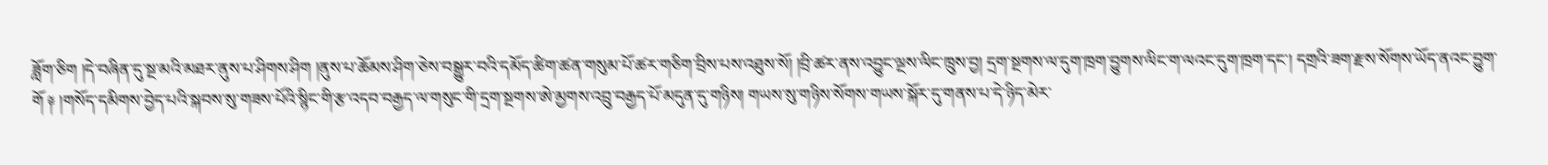ཟློག་ཅིག །དེ་བཞིན་དུ་སྔ་མའི་མཐར་ནུས་པ་ཤིགས་ཤིག །ནུས་པ་ཆོམས་ཤིག་ཅེས་བསྒྱུར་བའི་དམོད་ཚིག་ཚན་གསུམ་པོ་ཚར་གཅིག་བྲིས་པས་འཐུས་སོ། །བྲི་ཚར་ནས་འབྱུང་ལྔས་ལིང་ཁྲུས་བྱ། དྲག་སྔགས་ལ་དུག་ཁྲག་བྱུགས་ལིང་ག་ལའང་དུག་ཁྲག་དང་། དགྲའི་ཟག་རྫས་སོགས་ཡོད་ནའང་བྱུག་གོ ༈ །གསོད་དམིགས་བྱེད་པའི་སྐབས་སུ་གཟས་པོའི་སྙིང་གི་རྩ་འདབ་བརྒྱད་ལ་གསུང་གི་དྲག་སྔགས་ཨེ་མྱགས་འབྲུ་བརྒྱད་པོ་མདུན་དུ་གཉིས། གཡས་སུ་གཉིས་སོགས་གཡས་སྐོར་དུ་གནས་པ་དེ་ཉིད་མེར་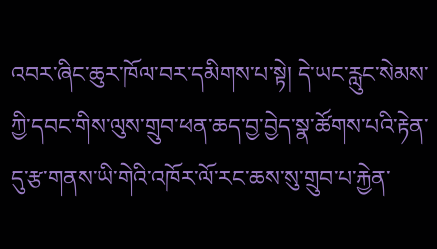འབར་ཞིང་ཆུར་ཁོལ་བར་དམིགས་པ་སྟེ། དེ་ཡང་རླུང་སེམས་ཀྱི་དབང་གིས་ལུས་གྲུབ་ཕན་ཆད་བྱ་བྱེད་སྣ་ཚོགས་པའི་རྟེན་དུ་རྩ་གནས་ཡི་གེའི་འཁོར་ལོ་རང་ཆས་སུ་གྲུབ་པ་རྐྱེན་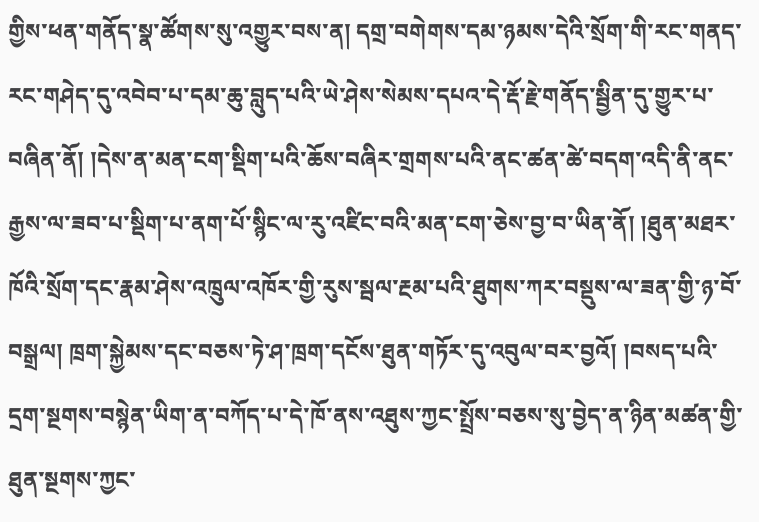གྱིས་ཕན་གནོད་སྣ་ཚོགས་སུ་འགྱུར་བས་ན། དགྲ་བགེགས་དམ་ཉམས་དེའི་སྲོག་གི་རང་གནད་རང་གཤེད་དུ་འབེབ་པ་དམ་ཆུ་བླུད་པའི་ཡེ་ཤེས་སེམས་དཔའ་དེ་རྡོ་རྗེ་གནོད་སྦྱིན་དུ་གྱུར་པ་བཞིན་ནོ། །དེས་ན་མན་ངག་སྡིག་པའི་ཆོས་བཞིར་གྲགས་པའི་ནང་ཚན་ཚེ་བདག་འདི་ནི་ནང་རྒྱས་ལ་ཟབ་པ་སྡིག་པ་ནག་པོ་སྙིང་ལ་རུ་འཛིང་བའི་མན་ངག་ཅེས་བྱ་བ་ཡིན་ནོ། །ཐུན་མཐར་ཁོའི་སྲོག་དང་རྣམ་ཤེས་འཁྲུལ་འཁོར་གྱི་རུས་སྦལ་རྔམ་པའི་ཐུགས་ཀར་བསྡུས་ལ་ཟན་གྱི་ཉ་བོ་བསྒྲལ། ཁྲག་སྐྱེམས་དང་བཅས་ཏེ་ཤ་ཁྲག་དངོས་ཐུན་གཏོར་དུ་འབུལ་བར་བྱའོ། །བསད་པའི་དྲག་སྔགས་བསྙེན་ཡིག་ན་བཀོད་པ་དེ་ཁོ་ནས་འཐུས་ཀྱང་སྤྲོས་བཅས་སུ་བྱེད་ན་ཉིན་མཚན་གྱི་ཐུན་སྔགས་ཀྱང་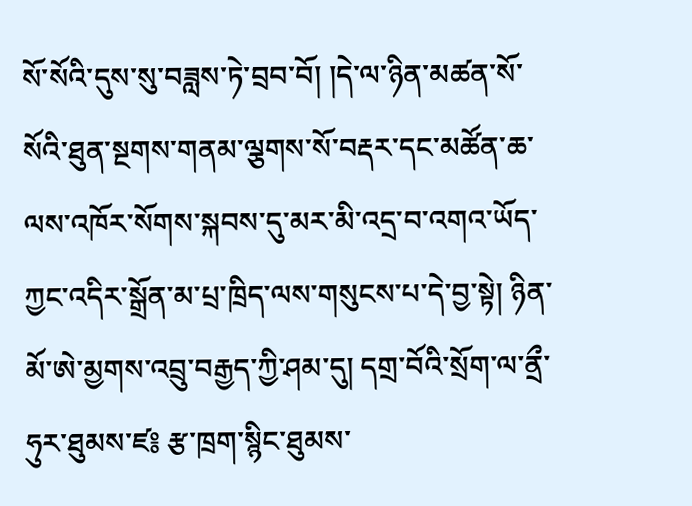སོ་སོའི་དུས་སུ་བཟླས་ཏེ་བྲབ་བོ། །དེ་ལ་ཉིན་མཚན་སོ་སོའི་ཐུན་སྔགས་གནམ་ལྕགས་སོ་བརྡར་དང་མཚོན་ཆ་ལས་འཁོར་སོགས་སྐབས་དུ་མར་མི་འདྲ་བ་འགའ་ཡོད་ཀྱང་འདིར་སྒྲོན་མ་པྲ་ཁྲིད་ལས་གསུངས་པ་དེ་བྱ་སྟེ། ཉིན་མོ་ཨེ་མྱགས་འབྲུ་བརྒྱད་ཀྱི་ཤམ་དུ། དགྲ་བོའི་སྲོག་ལ་ནྲྀ་ཧུར་ཐུམས་ཛ༔ རྩ་ཁྲག་སྙིང་ཐུམས་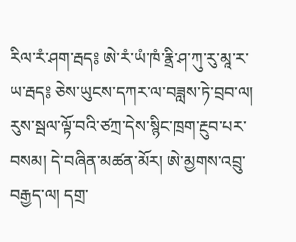རིལ་རཾ་ཤག་རྦད༔ ཨེ་རཾ་ཡཾ་ཁཾ་རྣྲི་ཤ་ཀུ་རུ་མཱ་ར་ཡ་རྦད༔ ཅེས་ཡུངས་དཀར་ལ་བཟླས་ཏེ་བྲབ་ལ། རུས་སྦལ་ལྟོ་བའི་ཙཀྲ་དེས་སྙིང་ཁྲག་རྔུབ་པར་བསམ། དེ་བཞིན་མཚན་མོར། ཨེ་མྱགས་འབྲུ་བརྒྱད་ལ། དགྲ་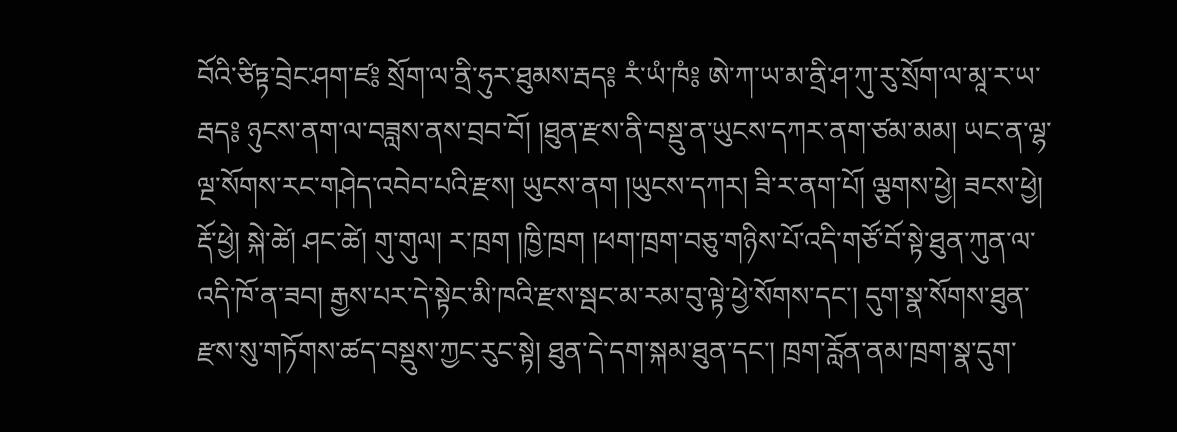བོའི་ཙིཏྟ་བྲེང་ཤག་ཛ༔ སྲོག་ལ་ནྲི་ཧུར་ཐུམས་རྦད༔ རཾ་ཡཾ་ཁཾ༔ ཨེ་ཀ་ཡ་མ་ནྲི་ཤ་ཀུ་རུ་སྲོག་ལ་མཱ་ར་ཡ་རྦད༔ ཉུངས་ནག་ལ་བཟླས་ནས་བྲབ་བོ། །ཐུན་རྫས་ནི་བསྡུ་ན་ཡུངས་དཀར་ནག་ཙམ་མམ། ཡང་ན་ལྷ་ལྔ་སོགས་རང་གཤེད་འབེབ་པའི་རྫས། ཡུངས་ནག །ཡུངས་དཀར། ཟི་ར་ནག་པོ། ལྕགས་ཕྱེ། ཟངས་ཕྱེ། རྡོ་ཕྱེ། སྐེ་ཚེ། ཤང་ཚེ། གུ་གུལ། ར་ཁྲག །ཁྱི་ཁྲག །ཕག་ཁྲག་བཅུ་གཉིས་པོ་འདི་གཙོ་བོ་སྟེ་ཐུན་ཀུན་ལ་འདི་ཁོ་ན་ཟབ། རྒྱས་པར་དེ་སྟེང་མི་ཁའི་རྫས་སྦང་མ་རམ་བུ་ལྟེ་ཕྱེ་སོགས་དང་། དུག་སྣ་སོགས་ཐུན་རྫས་སུ་གཏོགས་ཚད་བསྡུས་ཀྱང་རུང་སྟེ། ཐུན་དེ་དག་སྐམ་ཐུན་དང་། ཁྲག་རློན་ནམ་ཁྲག་སྣ་དུག་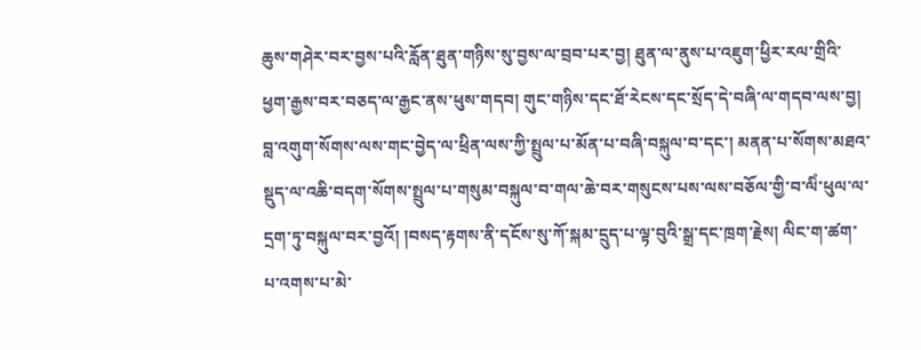ཆུས་གཤེར་བར་བྱས་པའི་རློན་ཐུན་གཉིས་སུ་བྱས་ལ་བྲབ་པར་བྱ། ཐུན་ལ་ནུས་པ་འཇུག་ཕྱིར་རལ་གྲིའི་ཕྱག་རྒྱས་བར་བཅད་ལ་རྒྱང་ནས་ཕུས་གདབ། གུང་གཉིས་དང་ཐོ་རེངས་དང་སྲོད་དེ་བཞི་ལ་གདབ་ལས་བྱ། བླ་འགུག་སོགས་ལས་གང་བྱེད་ལ་ཕྲིན་ལས་ཀྱི་སྤྲུལ་པ་མོན་པ་བཞི་བསྐུལ་བ་དང་། མནན་པ་སོགས་མཐའ་སྡུད་ལ་འཆི་བདག་སོགས་སྤྲུལ་པ་གསུམ་བསྐུལ་བ་གལ་ཆེ་བར་གསུངས་པས་ལས་བཅོལ་གྱི་བ་ལིཾ་ཕུལ་ལ་དྲག་ཏུ་བསྐུལ་བར་བྱའོ། །བསད་རྟགས་ནི་དངོས་སུ་ཀོ་སྐམ་དྲུད་པ་ལྟ་བུའི་སྒྲ་དང་ཁྲག་རྗེས། ལིང་ག་ཚག་པ་འགས་པ་མེ་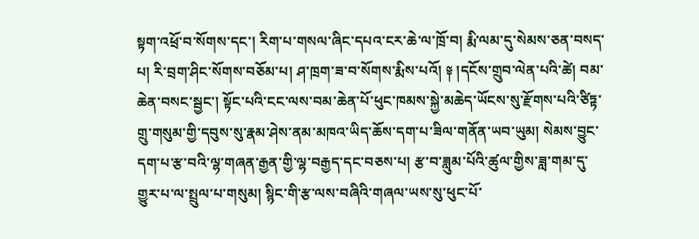སྟག་འཕྲོ་བ་སོགས་དང་། རིག་པ་གསལ་ཞིང་དཔའ་ངར་ཆེ་ལ་ཁྲོ་བ། རྨི་ལམ་དུ་སེམས་ཅན་བསད་པ། རི་བྲག་ཤིང་སོགས་བཅོམ་པ། ཤ་ཁྲག་ཟ་བ་སོགས་རྨིས་པའོ། ༈ །དངོས་གྲུབ་ལེན་པའི་ཚེ། བམ་ཆེན་བསང་སྦྱང་། སྟོང་པའི་ངང་ལས་བམ་ཆེན་པོ་ཕུང་ཁམས་སྐྱེ་མཆེད་ཡོངས་སུ་རྫོགས་པའི་ཙིཏྟ་གྲུ་གསུམ་གྱི་དབུས་སུ་རྣམ་ཤེས་ནམ་མཁའ་ཡིད་ཆོས་དག་པ་ཟིལ་གནོན་ཡབ་ཡུམ། སེམས་བྱུང་དག་པ་རྩ་བའི་ལྷ་གཞན་རྒྱན་གྱི་ལྷ་བརྒྱད་དང་བཅས་པ། རྩ་བ་ཟླུམ་པོའི་ཚུལ་གྱིས་ཟླ་གམ་དུ་གྱུར་པ་ལ་སྤྲུལ་པ་གསུམ། སྙིང་གི་རྩ་ལས་བཞིའི་གཞལ་ཡས་སུ་ཕུང་པོ་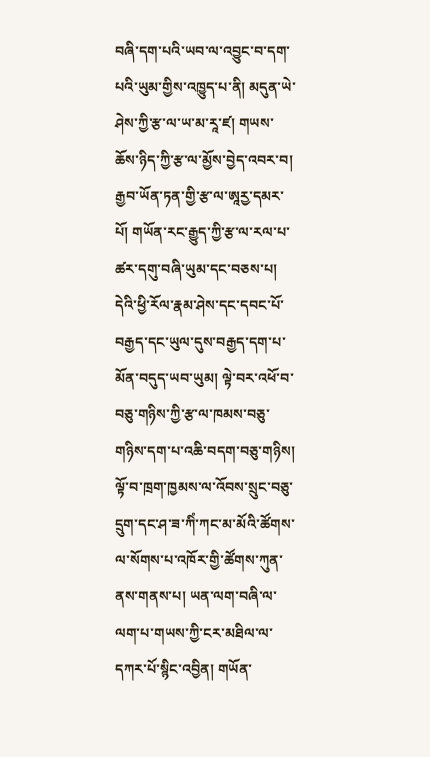བཞི་དག་པའི་ཡབ་ལ་འབྱུང་བ་དག་པའི་ཡུམ་གྱིས་འཁྱུད་པ་ནི། མདུན་ཡེ་ཤེས་ཀྱི་རྩ་ལ་ཡ་མ་རཱ་ཛ། གཡས་ཆོས་ཉིད་ཀྱི་རྩ་ལ་མྱོས་བྱེད་འབར་བ། རྒྱབ་ཡོན་ཏན་གྱི་རྩ་ལ་ཨཱརྱ་དམར་པོ། གཡོན་རང་རྒྱུད་ཀྱི་རྩ་ལ་རལ་པ་ཚར་དགུ་བཞི་ཡུམ་དང་བཅས་པ། དེའི་ཕྱི་རོལ་རྣམ་ཤེས་དང་དབང་པོ་བརྒྱད་དང་ཡུལ་དུས་བརྒྱད་དག་པ་མོན་བདུད་ཡབ་ཡུམ། ལྟེ་བར་འཕོ་བ་བཅུ་གཉིས་ཀྱི་རྩ་ལ་ཁམས་བཅུ་གཉིས་དག་པ་འཆི་བདག་བཅུ་གཉིས། ལྟོ་བ་ཁྲག་ཁྱམས་ལ་འོབས་སྲུང་བཅུ་དྲུག་དང་ཤ་ཟ་ཀིཾ་ཀང་མ་མོའི་ཚོགས་ལ་སོགས་པ་འཁོར་གྱི་ཚོགས་ཀུན་ནས་གནས་པ། ཡན་ལག་བཞི་ལ་ལག་པ་གཡས་ཀྱི་ངར་མཐིལ་ལ་དཀར་པོ་སྙིང་འབྱིན། གཡོན་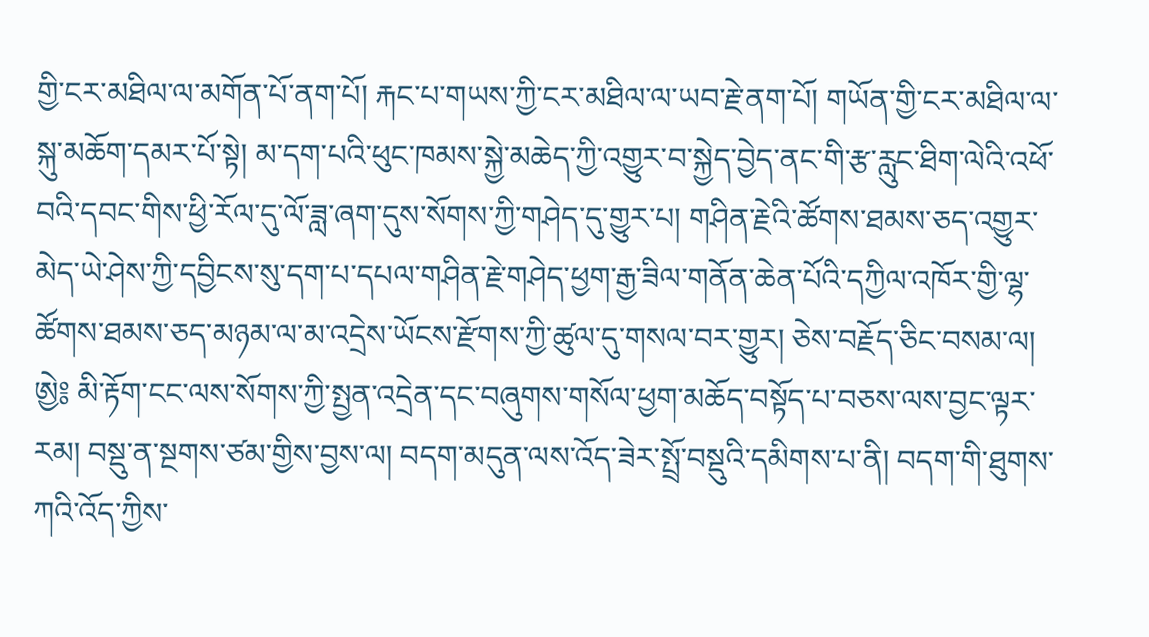གྱི་ངར་མཐིལ་ལ་མགོན་པོ་ནག་པོ། རྐང་པ་གཡས་ཀྱི་ངར་མཐིལ་ལ་ཡབ་རྗེ་ནག་པོ། གཡོན་གྱི་ངར་མཐིལ་ལ་སྐུ་མཆོག་དམར་པོ་སྟེ། མ་དག་པའི་ཕུང་ཁམས་སྐྱེ་མཆེད་ཀྱི་འགྱུར་བ་སྐྱེད་བྱེད་ནང་གི་རྩ་རླུང་ཐིག་ལེའི་འཕོ་བའི་དབང་གིས་ཕྱི་རོལ་དུ་ལོ་ཟླ་ཞག་དུས་སོགས་ཀྱི་གཤེད་དུ་གྱུར་པ། གཤིན་རྗེའི་ཚོགས་ཐམས་ཅད་འགྱུར་མེད་ཡེ་ཤེས་ཀྱི་དབྱིངས་སུ་དག་པ་དཔལ་གཤིན་རྗེ་གཤེད་ཕྱག་རྒྱ་ཟིལ་གནོན་ཆེན་པོའི་དཀྱིལ་འཁོར་གྱི་ལྷ་ཚོགས་ཐམས་ཅད་མཉམ་ལ་མ་འདྲེས་ཡོངས་རྫོགས་ཀྱི་ཚུལ་དུ་གསལ་བར་གྱུར། ཅེས་བརྗོད་ཅིང་བསམ་ལ། ཨྱེ༔ མི་རྟོག་ངང་ལས་སོགས་ཀྱི་སྤྱན་འདྲེན་དང་བཞུགས་གསོལ་ཕྱག་མཆོད་བསྟོད་པ་བཅས་ལས་བྱང་ལྟར་རམ། བསྡུ་ན་སྔགས་ཙམ་གྱིས་བྱས་ལ། བདག་མདུན་ལས་འོད་ཟེར་སྤྲོ་བསྡུའི་དམིགས་པ་ནི། བདག་གི་ཐུགས་ཀའི་འོད་ཀྱིས་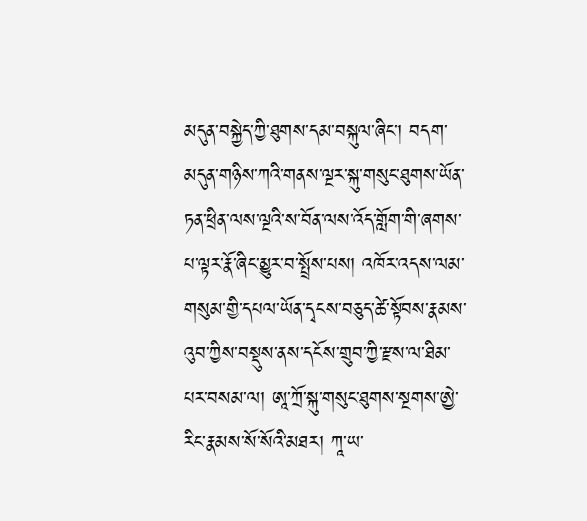མདུན་བསྐྱེད་ཀྱི་ཐུགས་དམ་བསྐུལ་ཞིང་། བདག་མདུན་གཉིས་ཀའི་གནས་ལྔར་སྐུ་གསུང་ཐུགས་ཡོན་ཏན་ཕྲིན་ལས་ལྔའི་ས་བོན་ལས་འོད་གློག་གི་ཞགས་པ་ལྟར་རྣོ་ཞིང་མྱུར་བ་སྤྲོས་པས། འཁོར་འདས་ལམ་གསུམ་གྱི་དཔལ་ཡོན་དྭངས་བཅུད་ཚེ་སྟོབས་རྣམས་འུབ་ཀྱིས་བསྡུས་ནས་དངོས་གྲུབ་ཀྱི་རྫས་ལ་ཐིམ་པར་བསམ་ལ། ཨཱ་ཀྲོ་སྐུ་གསུང་ཐུགས་སྔགས་ཨྱེ་རིང་རྣམས་སོ་སོའི་མཐར། ཀཱ་ཡ་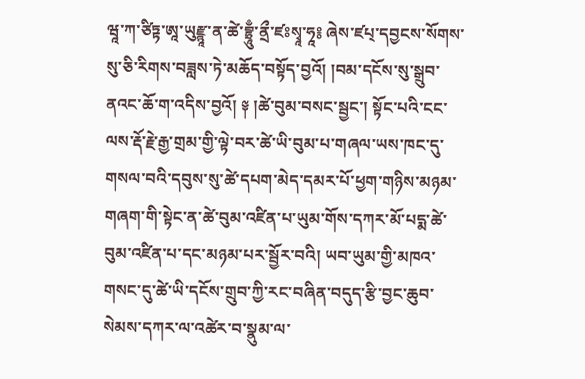ཝཱ་ཀ་ཙིཏྟ་ཨཱ་ཡུརྫྙཱ་ན་ཚེ་བྷྲཱུྃ་ནྲྀ་ཛཿསྭཱ་ཧཱ༔ ཞེས་ཛཔ྄་དབྱངས་སོགས་སུ་ཅི་རིགས་བཟླས་ཏེ་མཆོད་བསྟོད་བྱའོ། །བམ་དངོས་སུ་སྒྲུབ་ནའང་ཆོ་ག་འདིས་བྱའོ། ༈ །ཚེ་བུམ་བསང་སྦྱང་། སྟོང་པའི་ངང་ལས་རྡོ་རྗེ་རྒྱ་གྲམ་གྱི་ལྟེ་བར་ཚེ་ཡི་བུམ་པ་གཞལ་ཡས་ཁང་དུ་གསལ་བའི་དབུས་སུ་ཚེ་དཔག་མེད་དམར་པོ་ཕྱག་གཉིས་མཉམ་གཞག་གི་སྟེང་ན་ཚེ་བུམ་འཛིན་པ་ཡུམ་གོས་དཀར་མོ་པདྨ་ཚེ་བུམ་འཛིན་པ་དང་མཉམ་པར་སྦྱོར་བའི། ཡབ་ཡུམ་གྱི་མཁའ་གསང་དུ་ཚེ་ཡི་དངོས་གྲུབ་ཀྱི་རང་བཞིན་བདུད་རྩི་བྱང་ཆུབ་སེམས་དཀར་ལ་འཚེར་བ་སྣུམ་ལ་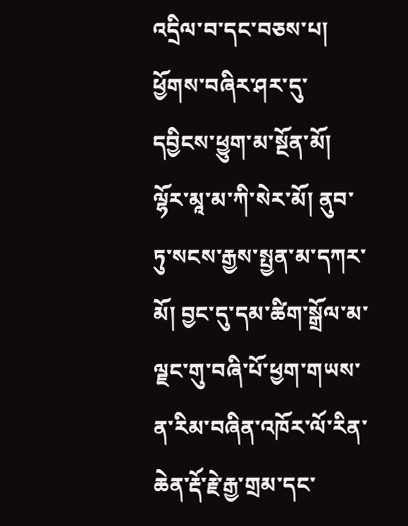འདྲིལ་བ་དང་བཅས་པ། ཕྱོགས་བཞིར་ཤར་དུ་དབྱིངས་ཕྱུག་མ་སྔོན་མོ། ལྷོར་མཱ་མ་ཀི་སེར་མོ། ནུབ་ཏུ་སངས་རྒྱས་སྤྱན་མ་དཀར་མོ། བྱང་དུ་དམ་ཚིག་སྒྲོལ་མ་ལྗང་གུ་བཞི་པོ་ཕྱག་གཡས་ན་རིམ་བཞིན་འཁོར་ལོ་རིན་ཆེན་རྡོ་རྗེ་རྒྱ་གྲམ་དང་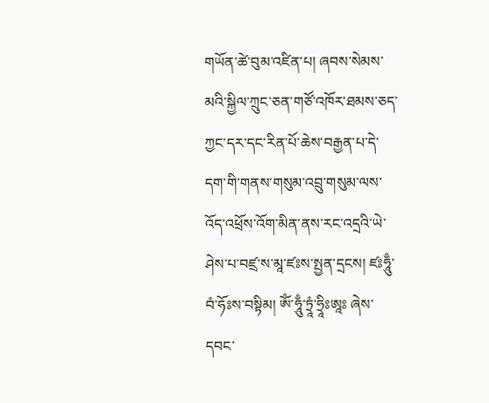གཡོན་ཚེ་བུམ་འཛིན་པ། ཞབས་སེམས་མའི་སྐྱིལ་ཀྲུང་ཅན་གཙོ་འཁོར་ཐམས་ཅད་ཀྱང་དར་དང་རིན་པོ་ཆེས་བརྒྱན་པ་དེ་དག་གི་གནས་གསུམ་འབྲུ་གསུམ་ལས་འོད་འཕྲོས་འོག་མིན་ནས་རང་འདྲའི་ཡེ་ཤེས་པ་བཛྲ་ས་མཱ་ཛཿས་སྤྱན་དྲངས། ཛཿཧཱུྃ་བཾ་ཧོཿས་བསྟིམ། ཨོཾ་ཧཱུྃ་ཏྲཱཾ་ཧྲཱིཿཨཱཿ ཞེས་དབང་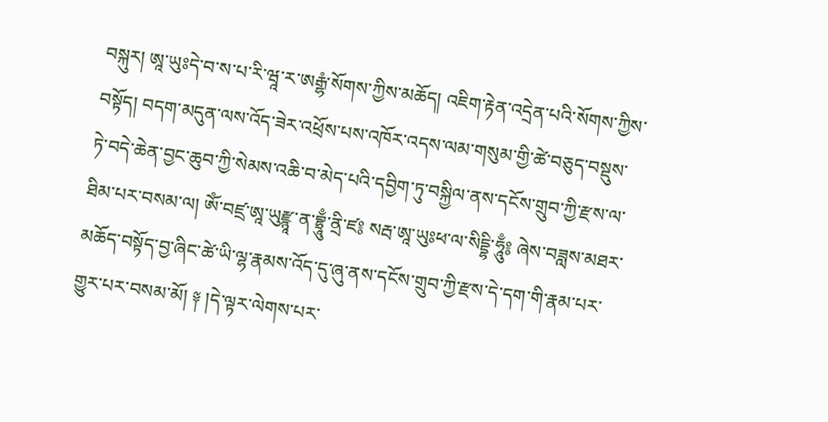བསྐུར། ཨཱ་ཡུཿདེ་བ་ས་པ་རི་ཝཱ་ར་ཨརྒྷཾ་སོགས་ཀྱིས་མཆོད། འཇིག་རྟེན་འདྲེན་པའི་སོགས་ཀྱིས་བསྟོད། བདག་མདུན་ལས་འོད་ཟེར་འཕྲོས་པས་འཁོར་འདས་ལམ་གསུམ་གྱི་ཚེ་བཅུད་བསྡུས་ཏེ་བདེ་ཆེན་བྱང་ཆུབ་ཀྱི་སེམས་འཆི་བ་མེད་པའི་དབྱིག་ཏུ་བསྐྱིལ་ནས་དངོས་གྲུབ་ཀྱི་རྫས་ལ་ཐིམ་པར་བསམ་ལ། ཨོཾ་བཛྲ་ཨཱ་ཡུརྫྙཱ་ན་བྷྲཱུྃ་ནྲི་ཛ༔ སརྦ་ཨཱ་ཡུཿཕ་ལ་སིདྡྷི་ཧཱུྃ༔ ཞེས་བཟླས་མཐར་མཆོད་བསྟོད་བྱ་ཞིང་ཚེ་ཡི་ལྷ་རྣམས་འོད་དུ་ཞུ་ནས་དངོས་གྲུབ་ཀྱི་རྫས་དེ་དག་གི་རྣམ་པར་གྱུར་པར་བསམ་མོ། ༈ །དེ་ལྟར་ལེགས་པར་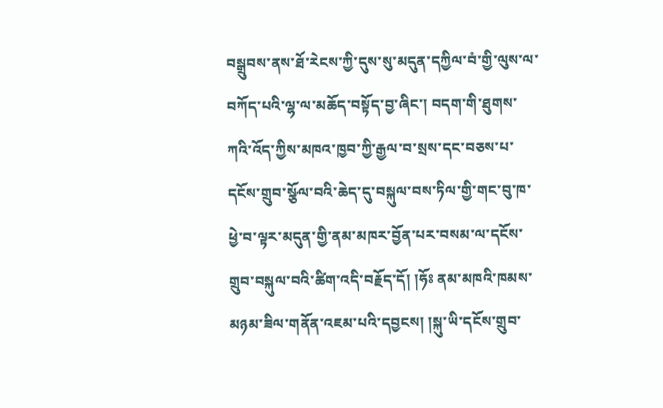བསྒྲུབས་ནས་ཐོ་རེངས་ཀྱི་དུས་སུ་མདུན་དཀྱིལ་བཾ་གྱི་ལུས་ལ་བཀོད་པའི་ལྷ་ལ་མཆོད་བསྟོད་བྱ་ཞིང་། བདག་གི་ཐུགས་ཀའི་འོད་ཀྱིས་མཁའ་ཁྱབ་ཀྱི་རྒྱལ་བ་སྲས་དང་བཅས་པ་དངོས་གྲུབ་སྩོལ་བའི་ཆེད་དུ་བསྐུལ་བས་ཏིལ་གྱི་གང་བུ་ཁ་ཕྱེ་བ་ལྟར་མདུན་གྱི་ནམ་མཁར་བྱོན་པར་བསམ་ལ་དངོས་གྲུབ་བསྐུལ་བའི་ཚིག་འདི་བརྗོད་དོ། །ཧོཿ ནམ་མཁའི་ཁམས་མཉམ་ཟིལ་གནོན་འཇམ་པའི་དབྱངས། །སྐུ་ཡི་དངོས་གྲུབ་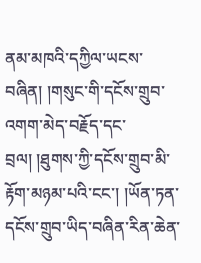ནམ་མཁའི་དཀྱིལ་ཡངས་བཞིན། །གསུང་གི་དངོས་གྲུབ་འགག་མེད་བརྗོད་དང་བྲལ། །ཐུགས་ཀྱི་དངོས་གྲུབ་མི་རྟོག་མཉམ་པའི་ངང་། །ཡོན་ཏན་དངོས་གྲུབ་ཡིད་བཞིན་རིན་ཆེན་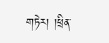གཏེར། །ཕྲིན་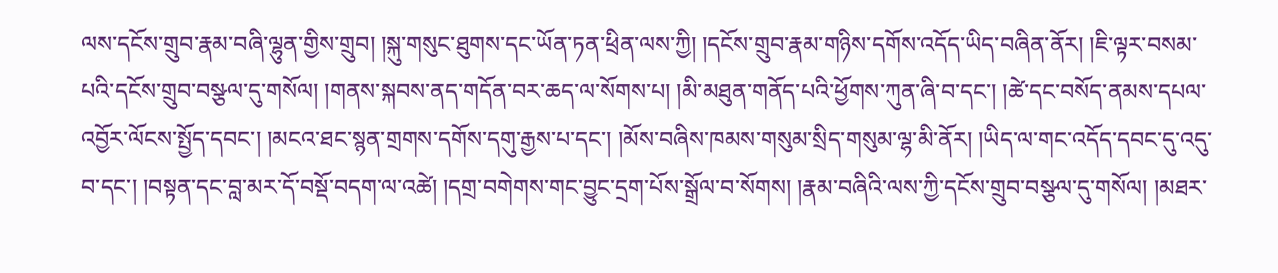ལས་དངོས་གྲུབ་རྣམ་བཞི་ལྷུན་གྱིས་གྲུབ། །སྐུ་གསུང་ཐུགས་དང་ཡོན་ཏན་ཕྲིན་ལས་ཀྱི། །དངོས་གྲུབ་རྣམ་གཉིས་དགོས་འདོད་ཡིད་བཞིན་ནོར། །ཇི་ལྟར་བསམ་པའི་དངོས་གྲུབ་བསྩལ་དུ་གསོལ། །གནས་སྐབས་ནད་གདོན་བར་ཆད་ལ་སོགས་པ། །མི་མཐུན་གནོད་པའི་ཕྱོགས་ཀུན་ཞི་བ་དང་། །ཚེ་དང་བསོད་ནམས་དཔལ་འབྱོར་ལོངས་སྤྱོད་དབང་། །མངའ་ཐང་སྙན་གྲགས་དགོས་དགུ་རྒྱས་པ་དང་། །མོས་བཞིས་ཁམས་གསུམ་སྲིད་གསུམ་ལྷ་མི་ནོར། །ཡིད་ལ་གང་འདོད་དབང་དུ་འདུ་བ་དང་། །བསྟན་དང་བླ་མར་དོ་བསྡོ་བདག་ལ་འཚེ། །དགྲ་བགེགས་གང་བྱུང་དྲག་པོས་སྒྲོལ་བ་སོགས། །རྣམ་བཞིའི་ལས་ཀྱི་དངོས་གྲུབ་བསྩལ་དུ་གསོལ། །མཐར་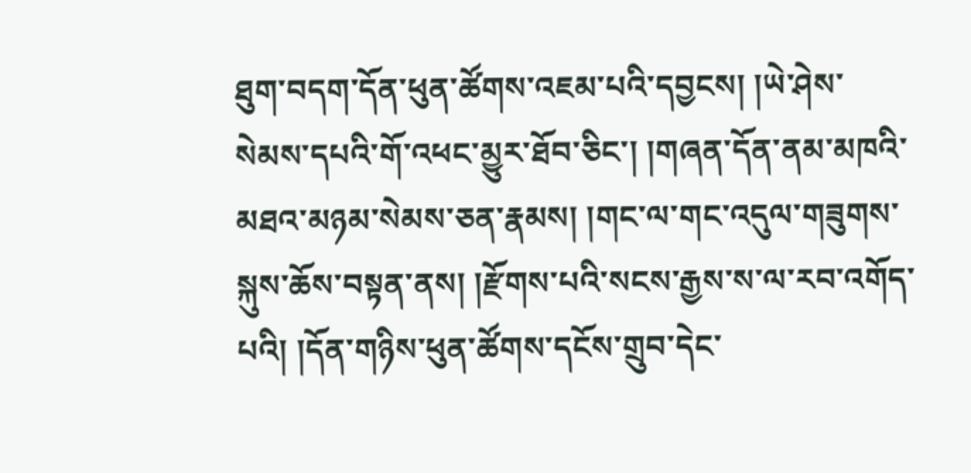ཐུག་བདག་དོན་ཕུན་ཚོགས་འཇམ་པའི་དབྱངས། །ཡེ་ཤེས་སེམས་དཔའི་གོ་འཕང་མྱུར་ཐོབ་ཅིང་། །གཞན་དོན་ནམ་མཁའི་མཐའ་མཉམ་སེམས་ཅན་རྣམས། །གང་ལ་གང་འདུལ་གཟུགས་སྐུས་ཆོས་བསྟན་ནས། །རྫོགས་པའི་སངས་རྒྱས་ས་ལ་རབ་འགོད་པའི། །དོན་གཉིས་ཕུན་ཚོགས་དངོས་གྲུབ་དེང་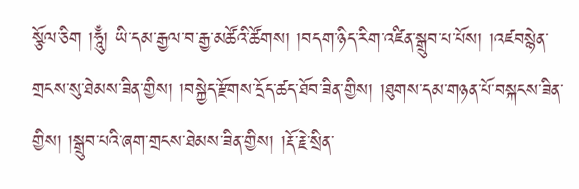སྩོལ་ཅིག །ཧཱུྃ། ཡི་དམ་རྒྱལ་བ་རྒྱ་མཚོའི་ཚོགས། །བདག་ཉིད་རིག་འཛིན་སྒྲུབ་པ་པོས། །འཛབསྙེན་གྲངས་སུ་ཐེམས་ཟིན་གྱིས། །བསྐྱེད་རྫོགས་དྲོད་ཚད་ཐོབ་ཟིན་གྱིས། །ཐུགས་དམ་གཉན་པོ་བསྐངས་ཟིན་གྱིས། །སྒྲུབ་པའི་ཞག་གྲངས་ཐེམས་ཟིན་གྱིས། །རྡོ་རྗེ་སྲིན་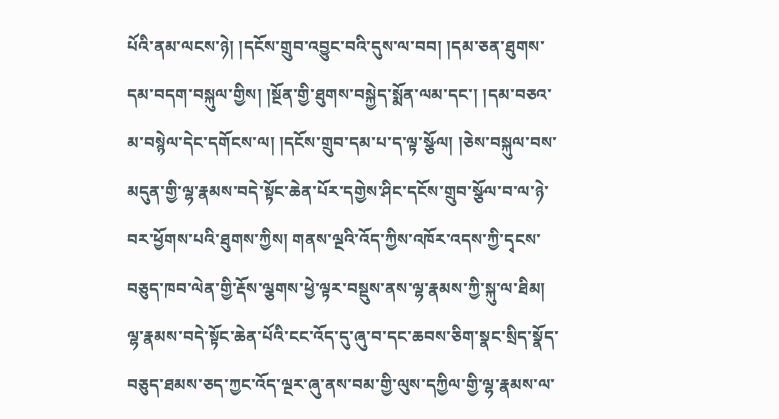པོའི་ནམ་ལངས་ཉེ། །དངོས་གྲུབ་འབྱུང་བའི་དུས་ལ་བབ། །དམ་ཅན་ཐུགས་དམ་བདག་བསྐུལ་གྱིས། །སྔོན་གྱི་ཐུགས་བསྐྱེད་སྨོན་ལམ་དང་། །དམ་བཅའ་མ་བསྙེལ་དེང་དགོངས་ལ། །དངོས་གྲུབ་དམ་པ་ད་ལྟ་སྩོལ། །ཅེས་བསྐུལ་བས་མདུན་གྱི་ལྷ་རྣམས་བདེ་སྟོང་ཆེན་པོར་དགྱེས་ཤིང་དངོས་གྲུབ་སྩོལ་བ་ལ་ཉེ་བར་ཕྱོགས་པའི་ཐུགས་ཀྱིས། གནས་ལྔའི་འོད་ཀྱིས་འཁོར་འདས་ཀྱི་དྭངས་བཅུད་ཁབ་ལེན་གྱི་རྡོས་ལྕགས་ཕྱེ་ལྟར་བསྡུས་ནས་ལྷ་རྣམས་ཀྱི་སྐུ་ལ་ཐིམ། ལྷ་རྣམས་བདེ་སྟོང་ཆེན་པོའི་ངང་འོད་དུ་ཞུ་བ་དང་ཆབས་ཅིག་སྣང་སྲིད་སྣོད་བཅུད་ཐམས་ཅད་ཀྱང་འོད་ལྔར་ཞུ་ནས་བམ་གྱི་ལུས་དཀྱིལ་གྱི་ལྷ་རྣམས་ལ་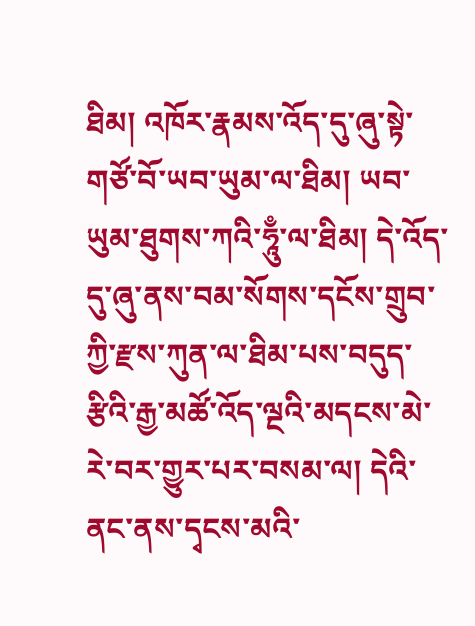ཐིམ། འཁོར་རྣམས་འོད་དུ་ཞུ་སྟེ་གཙོ་བོ་ཡབ་ཡུམ་ལ་ཐིམ། ཡབ་ཡུམ་ཐུགས་ཀའི་ཧཱུྃ་ལ་ཐིམ། དེ་འོད་དུ་ཞུ་ནས་བམ་སོགས་དངོས་གྲུབ་ཀྱི་རྫས་ཀུན་ལ་ཐིམ་པས་བདུད་རྩིའི་རྒྱ་མཚོ་འོད་ལྔའི་མདངས་མེ་རེ་བར་གྱུར་པར་བསམ་ལ། དེའི་ནང་ནས་དྭངས་མའི་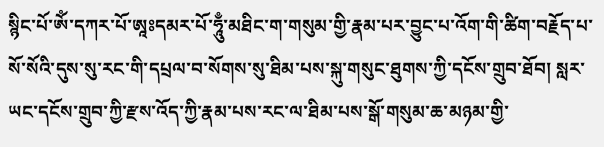སྙིང་པོ་ཨོཾ་དཀར་པོ་ཨཱཿདམར་པོ་ཧཱུྃ་མཐིང་ག་གསུམ་གྱི་རྣམ་པར་བྱུང་པ་འོག་གི་ཚིག་བརྗོད་པ་སོ་སོའི་དུས་སུ་རང་གི་དཔྲལ་བ་སོགས་སུ་ཐིམ་པས་སྐུ་གསུང་ཐུགས་ཀྱི་དངོས་གྲུབ་ཐོབ། སླར་ཡང་དངོས་གྲུབ་ཀྱི་རྫས་འོད་ཀྱི་རྣམ་པས་རང་ལ་ཐིམ་པས་སྒོ་གསུམ་ཆ་མཉམ་གྱི་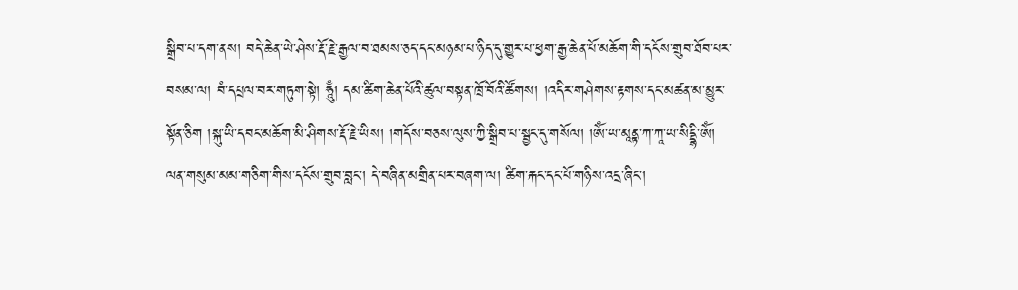སྒྲིབ་པ་དག་ནས། བདེ་ཆེན་ཡེ་ཤེས་རྡོ་རྗེ་རྒྱལ་བ་ཐམས་ཅད་དང་མཉམ་པ་ཉིད་དུ་གྱུར་པ་ཕྱག་རྒྱ་ཆེན་པོ་མཆོག་གི་དངོས་གྲུབ་ཐོབ་པར་བསམ་ལ། བཾ་དཔྲལ་བར་གཏུག་སྟེ། ཧཱུྃ། དམ་ཚིག་ཆེན་པོའི་ཚུལ་བསྟན་ཁྲོ་བོའི་ཚོགས། །འདིར་གཤེགས་རྟགས་དང་མཚན་མ་མྱུར་སྟོན་ཅིག །སྐུ་ཡི་དབང་མཆོག་མི་ཤིགས་རྡོ་རྗེ་ཡིས། །གདོས་བཅས་ལུས་ཀྱི་སྒྲིབ་པ་སྦྱང་དུ་གསོལ། །ཨོཾ་ཡ་མཱནྟ་ཀ་ཀཱ་ཡ་སིདྡྷི་ཨོཾ། ལན་གསུམ་མམ་གཅིག་གིས་དངོས་གྲུབ་བླང་། དེ་བཞིན་མགྲིན་པར་བཞག་ལ། ཚིག་རྐང་དང་པོ་གཉིས་འདྲ་ཞིང་།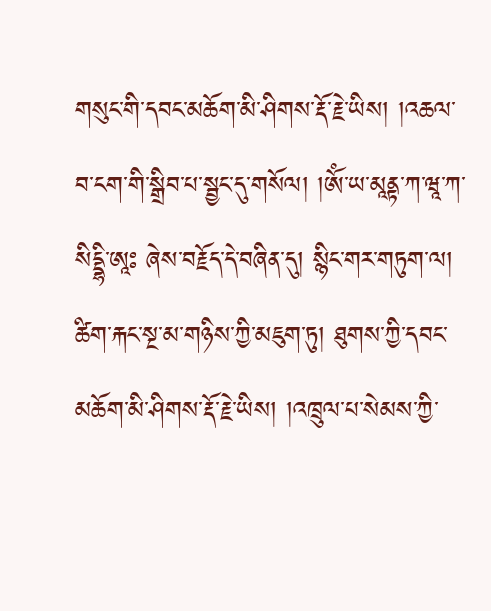གསུང་གི་དབང་མཆོག་མི་ཤིགས་རྡོ་རྗེ་ཡིས། །འཆལ་བ་ངག་གི་སྒྲིབ་པ་སྦྱང་དུ་གསོལ། །ཨོཾ་ཡ་མཱནྟ་ཀ་ཝཱ་ཀ་སིདྡྷི་ཨཱཿ ཞེས་བརྗོད་དེ་བཞིན་དུ། སྙིང་གར་གཏུག་ལ། ཚིག་རྐང་སྔ་མ་གཉིས་ཀྱི་མཇུག་ཏུ། ཐུགས་ཀྱི་དབང་མཆོག་མི་ཤིགས་རྡོ་རྗེ་ཡིས། །འཁྲུལ་པ་སེམས་ཀྱི་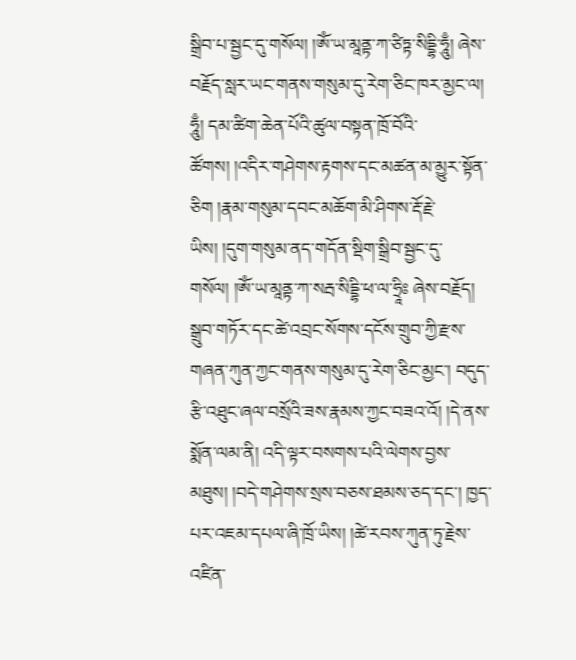སྒྲིབ་པ་སྦྱང་དུ་གསོལ། །ཨོཾ་ཡ་མཱནྟ་ཀ་ཙིཏྟ་སིདྡྷི་ཧཱུྃ། ཞེས་བརྗོད་སླར་ཡང་གནས་གསུམ་དུ་རེག་ཅིང་ཁར་མྱང་ལ། ཧཱུྃ། དམ་ཚིག་ཆེན་པོའི་ཚུལ་བསྟན་ཁྲོ་བོའི་ཚོགས། །འདིར་གཤེགས་རྟགས་དང་མཚན་མ་མྱུར་སྟོན་ཅིག །རྣམ་གསུམ་དབང་མཆོག་མི་ཤིགས་རྡོ་རྗེ་ཡིས། །དུག་གསུམ་ནད་གདོན་སྡིག་སྒྲིབ་སྦྱང་དུ་གསོལ། །ཨོཾ་ཡ་མཱནྟ་ཀ་སརྦ་སིདྡྷི་ཕ་ལ་ཧྲཱིཿ ཞེས་བརྗོད། སྒྲུབ་གཏོར་དང་ཚེ་འབྲང་སོགས་དངོས་གྲུབ་ཀྱི་རྫས་གཞན་ཀུན་ཀྱང་གནས་གསུམ་དུ་རེག་ཅིང་མྱང་། བདུད་རྩི་འཐུང་ཞལ་བསྲོའི་ཟས་རྣམས་ཀྱང་བཟའ་འོ། །དེ་ནས་སྨོན་ལམ་ནི། འདི་ལྟར་བསགས་པའི་ལེགས་བྱས་མཐུས། །བདེ་གཤེགས་སྲས་བཅས་ཐམས་ཅད་དང་། ཁྱད་པར་འཇམ་དཔལ་ཞི་ཁྲོ་ཡིས། །ཚེ་རབས་ཀུན་ཏུ་རྗེས་འཛིན་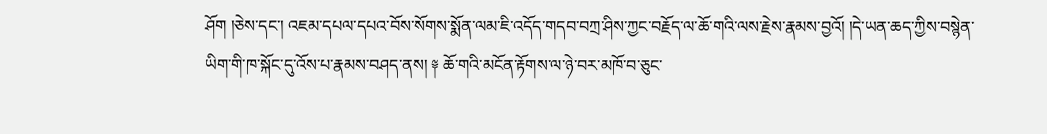ཤོག །ཅེས་དང་། འཇམ་དཔལ་དཔའ་བོས་སོགས་སྨོན་ལམ་ཇི་འདོད་གདབ་བཀྲ་ཤིས་ཀྱང་བརྗོད་ལ་ཆོ་གའི་ལས་རྗེས་རྣམས་བྱའོ། །དེ་ཡན་ཆད་ཀྱིས་བསྙེན་ཡིག་གི་ཁ་སྐོང་དུ་འོས་པ་རྣམས་བཤད་ནས། ༈ ཆོ་གའི་མངོན་རྟོགས་ལ་ཉེ་བར་མཁོ་བ་ཅུང་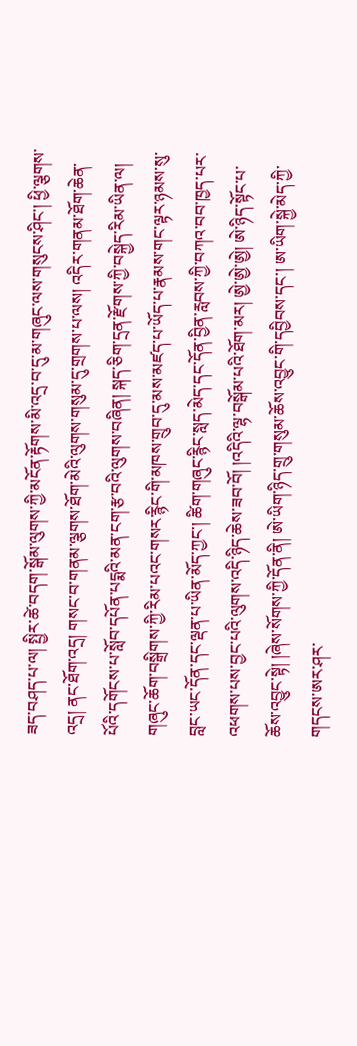ཟད་བཤད་པ་ལ། སྤྱིར་ཚེ་བདག་སྒོམ་ལུགས་ཀྱི་མངོན་རྟོགས་མི་འདྲ་བ་དུ་མ་གཞུང་ལས་གསུངས་ཤིང་། ཕྱི་ལྕགས་འདྲ། ནང་ཐོག་འདྲ། གསང་བ་གནམ་ལྕགས་ཐོག་མེའི་ལུགས་གསུམ་དུ་གྲགས་པ་ལས། འདིར་གནམ་ཐོག་ཆེན་པོའི་དགོངས་པ་སློབ་དཔོན་པདྨའི་མན་ངག་རྩ་བའི་ལུགས་བཞིན། སྐད་ཅིག་དྲན་རྫོགས་ཀྱི་བསྐྱེད་རིམ་ཡིན་ལ། གཞུང་ཆོག་བསྒྲིགས་ཀྱི་རིམ་པའང་གསར་རྙིང་གི་མཁས་གྲུབ་དུ་མས་མཛད་པ་ཡོད་པ་རྣམས་གང་ལྟར་ཉམས་སུ་བླང་ཡང་དོན་དང་ལྡན་པ་ཡིན་མོད་ཀྱང་། ཚིག་གཞུང་རྙིང་སླད་མེད་དང་དོན་བྱིན་རླབས་ཀྱི་བཀའ་བབ་ཁྱད་པར་འཕགས་པས་བྱང་པའི་ལུགས་འདི་ཉིད་ཆེས་ཟབ་བོ། །འདིའི་ལྷ་བསྒོམ་པའི་ཐོག་མར། ཨྱེ་ཨྱེ་ཨྱེ། ཨེ་ཉིད་སྟོང་པ་ཆོས་འབྱུང་སྟེ། །ཞེས་སོགས་ཀྱི་དོན་ནི། ཨེ་ཡིག་ཉིད་གྲུ་གསུམ་ཆོས་འབྱུང་གི་དབྱིབས་དང་། ཨ་ཡིག་སྐྱེ་མེད་ཀྱི་གདངས་ཨར་ཤར་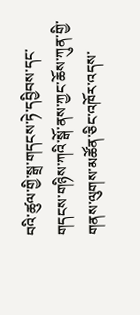བའི་ཚུལ་གྱི་སྒྲ་གདངས་ཏེ་དབྱིབས་དང་གདངས་གཉིས་ཀའི་སྒོ་ནས་ཀྱང་ཆོས་ཀུན་གྱི་གནས་ལུགས་མཚོན་ཅིང་འཁོར་འདས་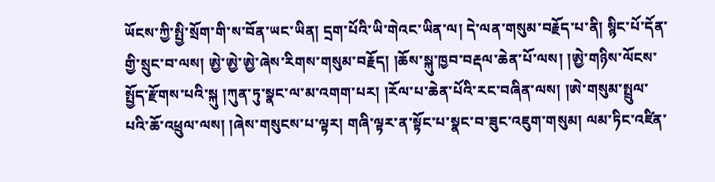ཡོངས་ཀྱི་སྤྱི་སྲོག་གི་ས་བོན་ཡང་ཡིན། དྲག་པོའི་ཡི་གེའང་ཡིན་ལ། དེ་ལན་གསུམ་བརྗོད་པ་ནི། སྙིང་པོ་དོན་གྱི་སྲུང་བ་ལས། ཨྱེ་ཨྱེ་ཨྱེ་ཞེས་རིགས་གསུམ་བརྗོད། །ཆོས་སྐུ་ཁྱབ་བརྡལ་ཆེན་པོ་ལས། །ཨྱེ་གཉིས་ལོངས་སྤྱོད་རྫོགས་པའི་སྐུ །ཀུན་ཏུ་སྣང་ལ་མ་འགག་པར། །རོལ་པ་ཆེན་པོའི་རང་བཞིན་ལས། །ཨེ་གསུམ་སྤྲུལ་པའི་ཆོ་འཕྲུལ་ལས། །ཞེས་གསུངས་པ་ལྟར། གཞི་ལྟར་ན་སྟོང་པ་སྣང་བ་ཟུང་འཇུག་གསུམ། ལམ་ཏིང་འཛིན་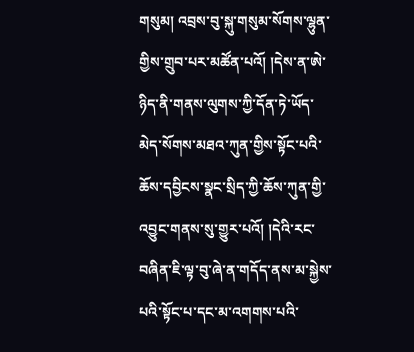གསུམ། འབྲས་བུ་སྐུ་གསུམ་སོགས་ལྷུན་གྱིས་གྲུབ་པར་མཚོན་པའོ། །དེས་ན་ཨེ་ཉིད་ནི་གནས་ལུགས་ཀྱི་དོན་ཏེ་ཡོད་མེད་སོགས་མཐའ་ཀུན་གྱིས་སྟོང་པའི་ཆོས་དབྱིངས་སྣང་སྲིད་ཀྱི་ཆོས་ཀུན་གྱི་འབྱུང་གནས་སུ་གྱུར་པའོ། །དེའི་རང་བཞིན་ཇི་ལྟ་བུ་ཞེ་ན་གདོད་ནས་མ་སྐྱེས་པའི་སྟོང་པ་དང་མ་འགགས་པའི་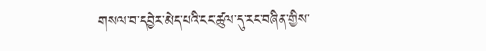གསལ་བ་དབྱེར་མེད་པའི་ངང་ཚུལ་དུ་རང་བཞིན་གྱིས་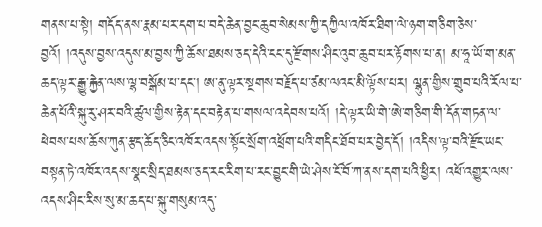གནས་པ་སྟེ། གདོད་ནས་རྣམ་པར་དག་པ་བདེ་ཆེན་བྱང་ཆུབ་སེམས་ཀྱི་དཀྱིལ་འཁོར་ཐིག་ལེ་ཉག་གཅིག་ཅེས་བྱའོ། །འདུས་བྱས་འདུས་མ་བྱས་ཀྱི་ཆོས་ཐམས་ཅད་དེའི་ངང་དུ་རྫོགས་ཤིང་འུབ་ཆུབ་པར་རྟོགས་པ་ན། མ་ཧཱ་ཡོ་ག་མན་ཆད་ལྟར་རྒྱུ་རྐྱེན་ལས་ལྷ་བསྒོམ་པ་དང་། ཨ་ནུ་ལྟར་སྔགས་བརྗོད་པ་ཙམ་ལའང་མི་ལྟོས་པར། ལྷུན་གྱིས་གྲུབ་པའི་རོལ་པ་ཆེན་པོའི་སྐུ་རུ་ཤར་བའི་ཚུལ་གྱིས་རྟེན་དང་བརྟེན་པ་གསལ་འདེབས་པའོ། །དེ་ལྟར་ཡི་གེ་ཨེ་གཅིག་གི་དོན་གཏན་ལ་ཕེབས་པས་ཆོས་ཀུན་རྩད་ཆོད་ཅིང་འཁོར་འདས་སྟོང་སྲོག་འཕྲོག་པའི་གདིང་ཐོབ་པར་བྱེད་དོ། །འདིས་ལྟ་བའི་རྫོང་ཡང་བསྟན་ཏེ་འཁོར་འདས་སྣང་སྲིད་ཐམས་ཅད་རང་རིག་པ་རང་བྱུང་གི་ཡེ་ཤེས་ངོ་བོ་ཀ་ནས་དག་པའི་ཕྱིར། འཕོ་འགྱུར་ལས་འདས་ཤིང་རིས་སུ་མ་ཆད་པ་སྐུ་གསུམ་འདུ་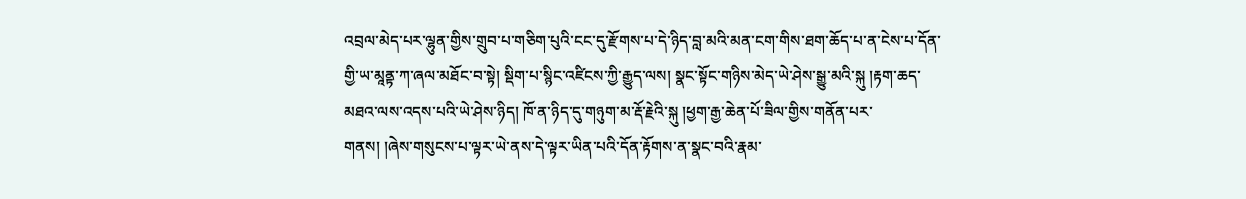འབྲལ་མེད་པར་ལྷུན་གྱིས་གྲུབ་པ་གཅིག་པུའི་ངང་དུ་རྫོགས་པ་དེ་ཉིད་བླ་མའི་མན་ངག་གིས་ཐག་ཆོད་པ་ན་ངེས་པ་དོན་གྱི་ཡ་མཱནྟ་ཀ་ཞལ་མཐོང་བ་སྟེ། སྡིག་པ་སྙིང་འཛིངས་ཀྱི་རྒྱུད་ལས། སྣང་སྟོང་གཉིས་མེད་ཡེ་ཤེས་སྒྱུ་མའི་སྐུ །རྟག་ཆད་མཐའ་ལས་འདས་པའི་ཡེ་ཤེས་ཉིད། ཁོ་ན་ཉིད་དུ་གཉུག་མ་རྡོ་རྗེའི་སྐུ །ཕྱག་རྒྱ་ཆེན་པོ་ཟིལ་གྱིས་གནོན་པར་གནས། །ཞེས་གསུངས་པ་ལྟར་ཡེ་ནས་དེ་ལྟར་ཡིན་པའི་དོན་རྟོགས་ན་སྣང་བའི་རྣམ་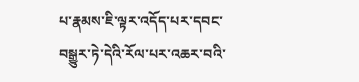པ་རྣམས་ཇི་ལྟར་འདོད་པར་དབང་བསྒྱུར་ཏེ་དེའི་རོལ་པར་འཆར་བའི་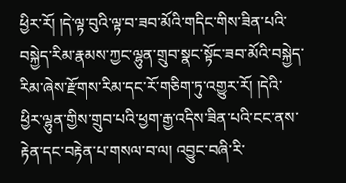ཕྱིར་རོ། །དེ་ལྟ་བུའི་ལྟ་བ་ཟབ་མོའི་གདིང་གིས་ཟིན་པའི་བསྐྱེད་རིམ་རྣམས་ཀྱང་ལྷུན་གྲུབ་སྣང་སྟོང་ཟབ་མོའི་བསྐྱེད་རིམ་ཞེས་རྫོགས་རིམ་དང་རོ་གཅིག་ཏུ་འགྱུར་རོ། །དེའི་ཕྱིར་ལྷུན་གྱིས་གྲུབ་པའི་ཕྱག་རྒྱ་འདིས་ཟིན་པའི་ངང་ནས་རྟེན་དང་བརྟེན་པ་གསལ་བ་ལ། འབྱུང་བཞི་རི་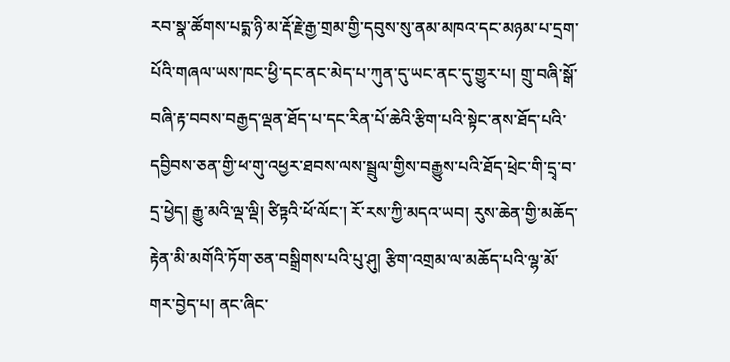རབ་སྣ་ཚོགས་པདྨ་ཉི་མ་རྡོ་རྗེ་རྒྱ་གྲམ་གྱི་དབུས་སུ་ནམ་མཁའ་དང་མཉམ་པ་དྲག་པོའི་གཞལ་ཡས་ཁང་ཕྱི་དང་ནང་མེད་པ་ཀུན་དུ་ཡང་ནང་དུ་གྱུར་པ། གྲུ་བཞི་སྒོ་བཞི་རྟ་བབས་བརྒྱད་ལྡན་ཐོད་པ་དང་རིན་པོ་ཆེའི་རྩིག་པའི་སྟེང་ནས་ཐོད་པའི་དབྱིབས་ཅན་གྱི་ཕ་གུ་འཕྱར་ཐབས་ལས་སྦྲུལ་གྱིས་བརྒྱུས་པའི་ཐོད་ཕྲེང་གི་དྲྭ་བ་དྲ་ཕྱེད། རྒྱུ་མའི་ལྡ་ལྡི། ཙིཏྟའི་ཕོ་ལོང་། རོ་རས་ཀྱི་མདའ་ཡབ། རུས་ཆེན་གྱི་མཆོད་རྟེན་མི་མགོའི་ཏོག་ཅན་བསྒྲིགས་པའི་པུ་ཤུ། རྩིག་འགྲམ་ལ་མཆོད་པའི་ལྷ་མོ་གར་བྱེད་པ། ནང་ཞིང་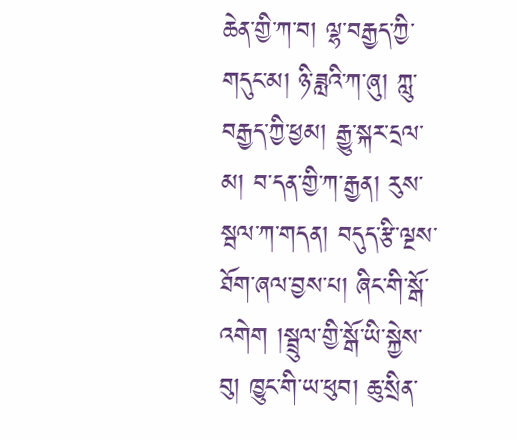ཆེན་གྱི་ཀ་བ། ལྷ་བརྒྱད་ཀྱི་གདུང་མ། ཉི་ཟླའི་ཀ་ཞུ། ཀླུ་བརྒྱད་ཀྱི་ཕྱམ། རྒྱུ་སྐར་དྲལ་མ། བ་དན་གྱི་ཀ་རྒྱན། རུས་སྦལ་ཀ་གདན། བདུད་རྩི་ལྔས་ཐོག་ཞལ་བྱས་པ། ཞིང་གི་སྒོ་འགེག །སྦྲུལ་གྱི་སྒོ་ཡི་སྐྱེས་བུ། ཁྱུང་གི་ཡ་ཕུབ། ཆུ་སྲིན་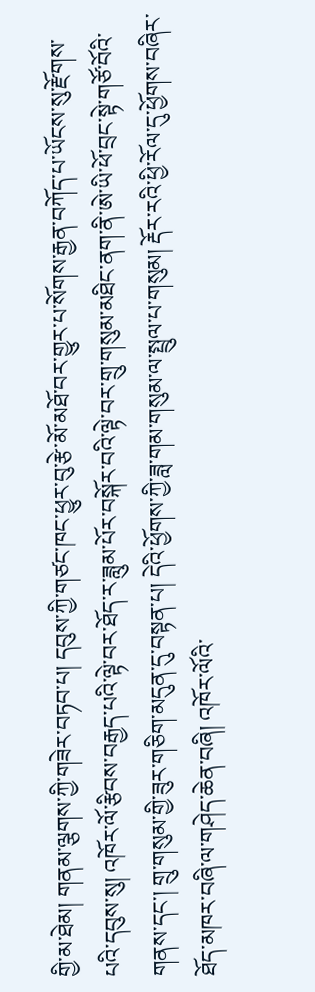གྱི་མ་ཐེམ། གནམ་ལྕགས་ཀྱི་གཟེར་བཏབ་པ། དབུས་ཀྱི་གཙང་ཁང་ཕྱུར་བུ་རྩེ་མོ་མཐོ་བར་གྱུར་པ་སོགས་རྒྱན་བཀོད་པ་ཡོངས་སུ་རྫོགས་པའི་དབུས་སུ། འཁོར་ལོ་རྩིབས་བརྒྱད་པའི་ལྟེ་བར་ཐོད་ར་ཟླུམ་པོར་བསྐོར་བའི་ལྟེ་བར་གྲུ་གསུམ་མཐིང་ནག་ནི་ཨེ་ཡི་ཕོ་བྲང་སྟེ་གཙོ་བོའི་གནས་དང་། གྲུ་གསུམ་གྱི་ཟུར་གཅིག་མདུན་དུ་བསྟན་པ། དེའི་ཕྱོགས་ཀྱི་ཟླ་གམ་གསུམ་ལ་སྤྲུལ་པ་གསུམ། རྡོར་རའི་ཕྱི་རོལ་དུ་ཕྱོགས་བཞིར་ཐོད་མཁར་བཞི་ལ་གཤེད་ཆེན་བཞི། འཁོར་ལོའི་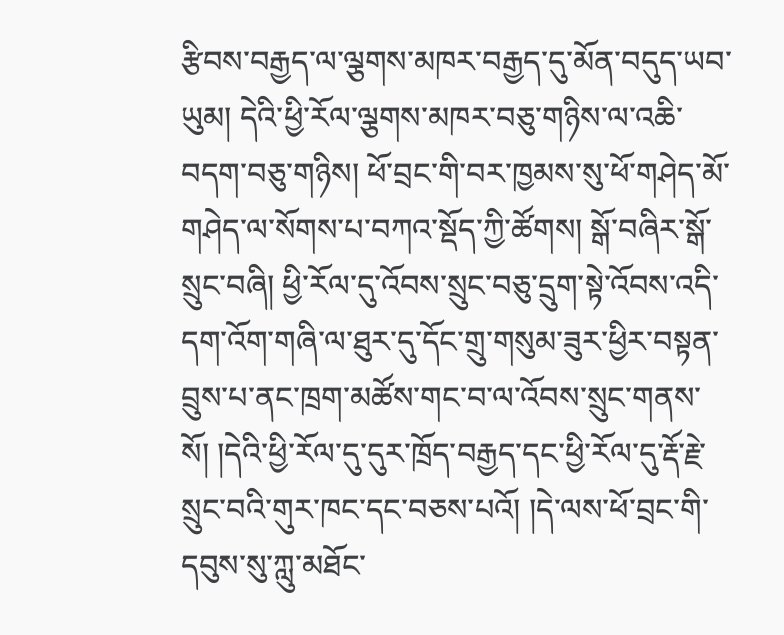རྩིབས་བརྒྱད་ལ་ལྕགས་མཁར་བརྒྱད་དུ་མོན་བདུད་ཡབ་ཡུམ། དེའི་ཕྱི་རོལ་ལྕགས་མཁར་བཅུ་གཉིས་ལ་འཆི་བདག་བཅུ་གཉིས། ཕོ་བྲང་གི་བར་ཁྱམས་སུ་ཕོ་གཤེད་མོ་གཤེད་ལ་སོགས་པ་བཀའ་སྡོད་ཀྱི་ཚོགས། སྒོ་བཞིར་སྒོ་སྲུང་བཞི། ཕྱི་རོལ་དུ་འོབས་སྲུང་བཅུ་དྲུག་སྟེ་འོབས་འདི་དག་འོག་གཞི་ལ་ཐུར་དུ་དོང་གྲུ་གསུམ་ཟུར་ཕྱིར་བསྟན་བྲུས་པ་ནང་ཁྲག་མཚོས་གང་བ་ལ་འོབས་སྲུང་གནས་སོ། །དེའི་ཕྱི་རོལ་དུ་དུར་ཁྲོད་བརྒྱད་དང་ཕྱི་རོལ་དུ་རྡོ་རྗེ་སྲུང་བའི་གུར་ཁང་དང་བཅས་པའོ། །དེ་ལས་ཕོ་བྲང་གི་དབུས་སུ་ཀླུ་མཐོང་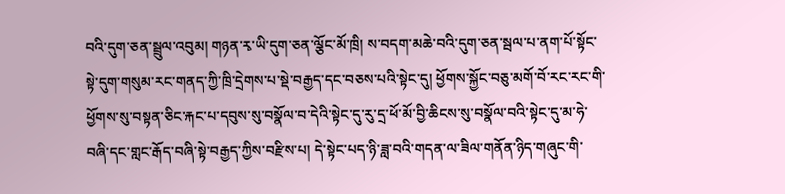བའི་དུག་ཅན་སྦྲུལ་འབུམ། གཉན་རྭ་ཡི་དུག་ཅན་ལྕོང་མོ་ཁྲི། ས་བདག་མཆེ་བའི་དུག་ཅན་སྦལ་པ་ནག་པོ་སྟོང་སྟེ་དུག་གསུམ་རང་གནད་ཀྱི་ཁྲི་དྲེགས་པ་སྡེ་བརྒྱད་དང་བཅས་པའི་སྟེང་དུ། ཕྱོགས་སྐྱོང་བཅུ་མགོ་བོ་རང་རང་གི་ཕྱོགས་སུ་བསྟན་ཅིང་རྐང་པ་དབུས་སུ་བསྣོལ་བ་དེའི་སྟེང་དུ་རུ་དྲ་ཕོ་མོ་བྱི་ཆིངས་སུ་བསྣོལ་བའི་སྟེང་དུ་མ་ཧེ་བཞི་དང་གླང་རྒོད་བཞི་སྟེ་བརྒྱད་ཀྱིས་བརྫིས་པ། དེ་སྟེང་པད་ཉི་ཟླ་བའི་གདན་ལ་ཟིལ་གནོན་ཉིད་གཞུང་གི་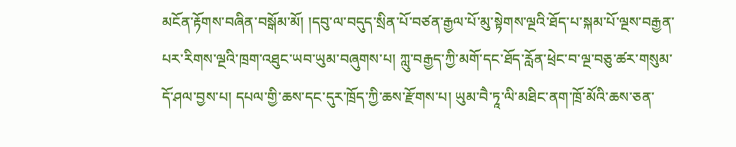མངོན་རྟོགས་བཞིན་བསྒོམ་མོ། །དབུ་ལ་བདུད་སྲིན་པོ་བཙན་རྒྱལ་པོ་མུ་སྟེགས་ལྔའི་ཐོད་པ་སྐམ་པོ་ལྔས་བརྒྱན་པར་རིགས་ལྔའི་ཁྲག་འཐུང་ཡབ་ཡུམ་བཞུགས་པ། ཀླུ་བརྒྱད་ཀྱི་མགོ་དང་ཐོད་རློན་ཕྲེང་བ་ལྔ་བཅུ་ཚར་གསུམ་དོ་ཤལ་བྱས་པ། དཔལ་གྱི་ཆས་དང་དུར་ཁྲོད་ཀྱི་ཆས་རྫོགས་པ། ཡུམ་བཻ་ཏཱ་ལི་མཐིང་ནག་ཁྲོ་མོའི་ཆས་ཅན་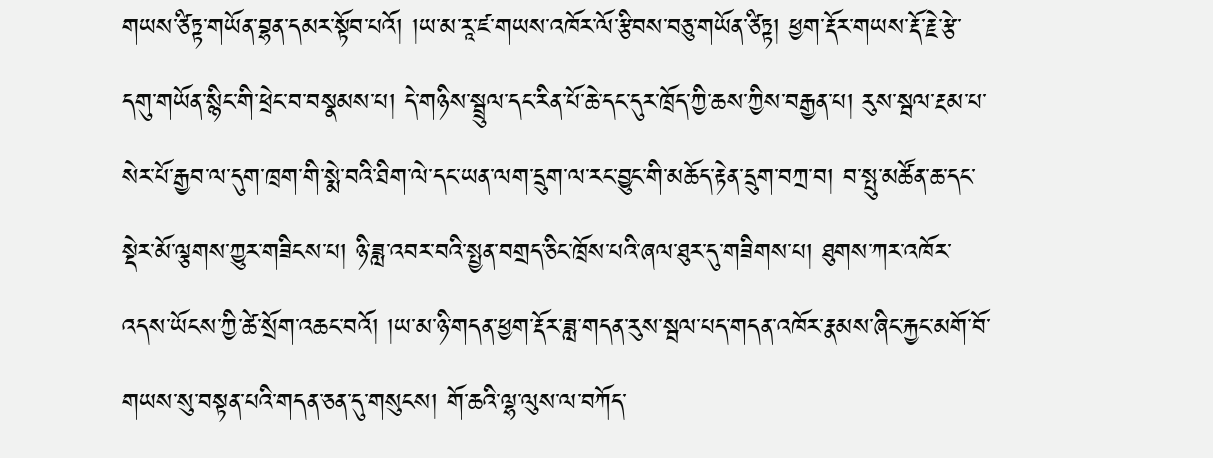གཡས་ཙིཏྟ་གཡོན་བྷན་དམར་སྟོབ་པའོ། །ཡ་མ་རཱ་ཛ་གཡས་འཁོར་ལོ་རྩིབས་བཅུ་གཡོན་ཙིཏྟ། ཕྱག་རྡོར་གཡས་རྡོ་རྗེ་རྩེ་དགུ་གཡོན་སྙིང་གི་ཕྲེང་བ་བསྣམས་པ། དེ་གཉིས་སྦྲུལ་དང་རིན་པོ་ཆེ་དང་དུར་ཁྲོད་ཀྱི་ཆས་ཀྱིས་བརྒྱན་པ། རུས་སྦལ་རྔམ་པ་སེར་པོ་རྒྱབ་ལ་དུག་ཁྲག་གི་སྨེ་བའི་ཐིག་ལེ་དང་ཡན་ལག་དྲུག་ལ་རང་བྱུང་གི་མཆོད་རྟེན་དྲུག་བཀྲ་བ། བ་སྤུ་མཚོན་ཆ་དང་སྡེར་མོ་ལྕགས་ཀྱུར་གཟིངས་པ། ཉི་ཟླ་འབར་བའི་སྤྱན་བགྲད་ཅིང་ཁྲོས་པའི་ཞལ་ཐུར་དུ་གཟིགས་པ། ཐུགས་ཀར་འཁོར་འདས་ཡོངས་ཀྱི་ཚེ་སྲོག་འཆང་བའོ། །ཡ་མ་ཉི་གདན་ཕྱག་རྡོར་ཟླ་གདན་རུས་སྦལ་པད་གདན་འཁོར་རྣམས་ཞིང་རྐྱང་མགོ་བོ་གཡས་སུ་བསྟན་པའི་གདན་ཅན་དུ་གསུངས། གོ་ཆའི་ལྷ་ལུས་ལ་བཀོད་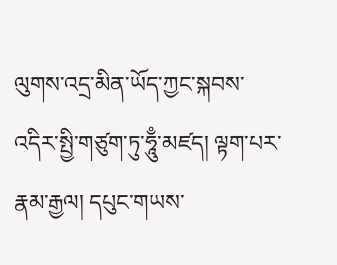ལུགས་འདྲ་མིན་ཡོད་ཀྱང་སྐབས་འདིར་སྤྱི་གཙུག་ཏུ་ཧཱུྃ་མཛད། ལྟག་པར་རྣམ་རྒྱལ། དཔུང་གཡས་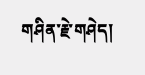གཤིན་རྗེ་གཤེད།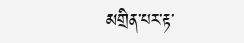མགྲིན་པར་རྟ་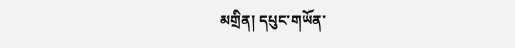མགྲིན། དཔུང་གཡོན་